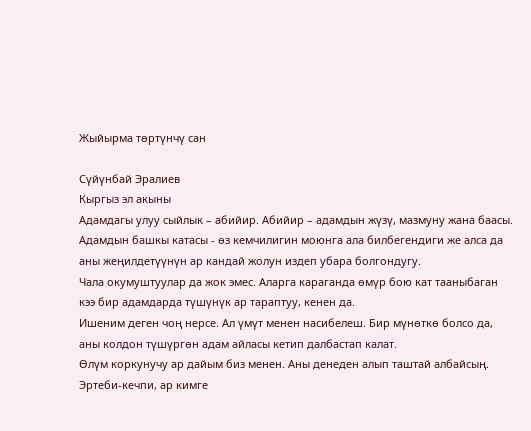Жыйырма төртүнчү сан

Сүйүнбай Эралиев
Кыргыз эл акыны
Адамдагы улуу сыйлык – абийир. Абийир – адамдын жүзү, мазмуну жана баасы.
Адамдын башкы катасы - өз кемчилигин моюнга ала билбегендиги же алса да аны жеңилдетүүнүн ар кандай жолун издеп убара болгондугу.
Чала окумуштуулар да жок эмес. Аларга караганда өмүр бою кат тааныбаган кээ бир адамдарда түшүнүк ар тараптуу, кенен да.
Ишеним деген чоң нерсе. Ал үмүт менен насибелеш. Бир мүнөткө болсо да, аны колдон түшүргөн адам айласы кетип далбастап калат.
Өлүм коркунучу ар дайым биз менен. Аны денеден алып таштай албайсың. Эртеби-кечпи, ар кимге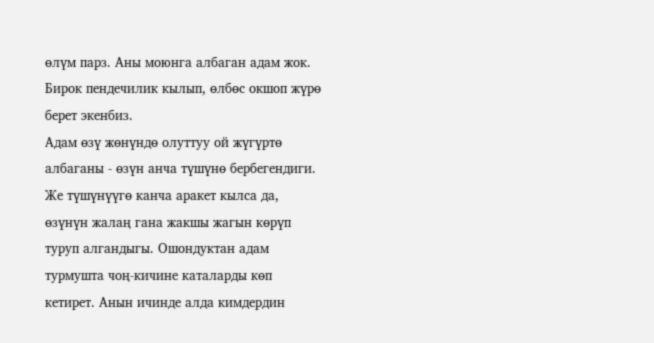өлүм парз. Аны моюнга албаган адам жок. Бирок пендечилик кылып, өлбөс окшоп жүрө берет экенбиз.
Адам өзү жөнүндө олуттуу ой жүгүртө албаганы - өзүн анча түшүнө бербегендиги. Же түшүнүүгө канча аракет кылса да, өзүнүн жалаң гана жакшы жагын көрүп туруп алгандыгы. Ошондуктан адам турмушта чоң-кичине каталарды көп кетирет. Анын ичинде алда кимдердин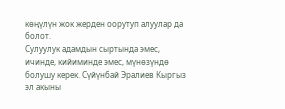көңүлүн жок жерден оорутуп алуулар да болот.
Сулуулук адамдын сыртында эмес, ичинде, кийиминде эмес, мүнөзүндө болушу керек. Сүйүнбай Эралиев Кыргыз эл акыны